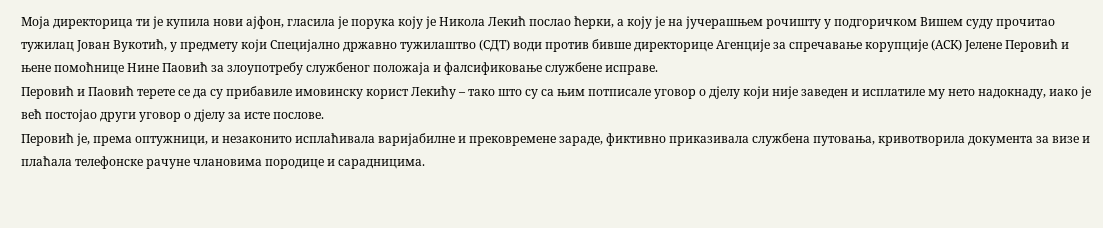Моја директорица ти је купила нови ајфон, гласила је порука коју је Никола Лекић послао ћерки, а коју је на јучерашњем рочишту у подгоричком Вишем суду прочитао тужилац Јован Вукотић, у предмету који Специјално државно тужилаштво (СДТ) води против бивше директорице Агенције за спречавање корупције (АСК) Јелене Перовић и њене помоћнице Нине Паовић за злоупотребу службеног положаја и фалсификовање службене исправе.
Перовић и Паовић терете се да су прибавиле имовинску корист Лекићу – тако што су са њим потписале уговор о дјелу који није заведен и исплатиле му нето надокнаду, иако је већ постојао други уговор о дјелу за исте послове.
Перовић је, према оптужници, и незаконито исплаћивала варијабилне и прековремене зараде, фиктивно приказивала службена путовања, кривотворила документа за визе и плаћала телефонске рачуне члановима породице и сарадницима.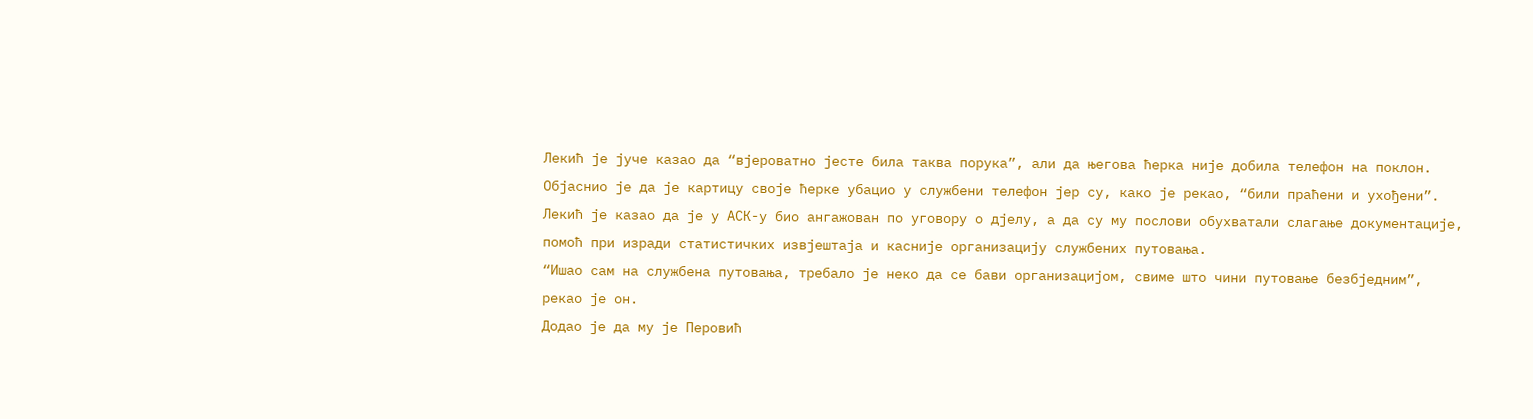Лекић је јуче казао да “вјероватно јесте била таква порука”, али да његова ћерка није добила телефон на поклон. Објаснио је да је картицу своје ћерке убацио у службени телефон јер су, како је рекао, “били праћени и ухођени”.
Лекић је казао да је у АСК-у био ангажован по уговору о дјелу, а да су му послови обухватали слагање документације, помоћ при изради статистичких извјештаја и касније организацију службених путовања.
“Ишао сам на службена путовања, требало је неко да се бави организацијом, свиме што чини путовање безбједним”, рекао је он.
Додао је да му је Перовић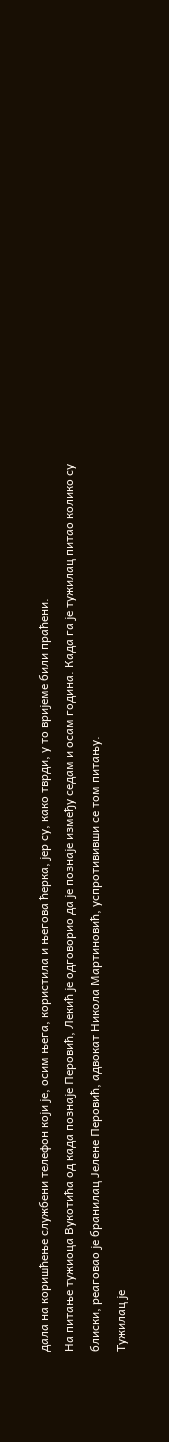дала на коришћење службени телефон који је, осим њега, користила и његова ћерка, јер су, како тврди, у то вријеме били праћени.
На питање тужиоца Вукотића од када познаје Перовић, Лекић је одговорио да је познаје између седам и осам година. Када га је тужилац питао колико су блиски, реаговао је бранилац Јелене Перовић, адвокат Никола Мартиновић, успротививши се том питању.
Тужилац је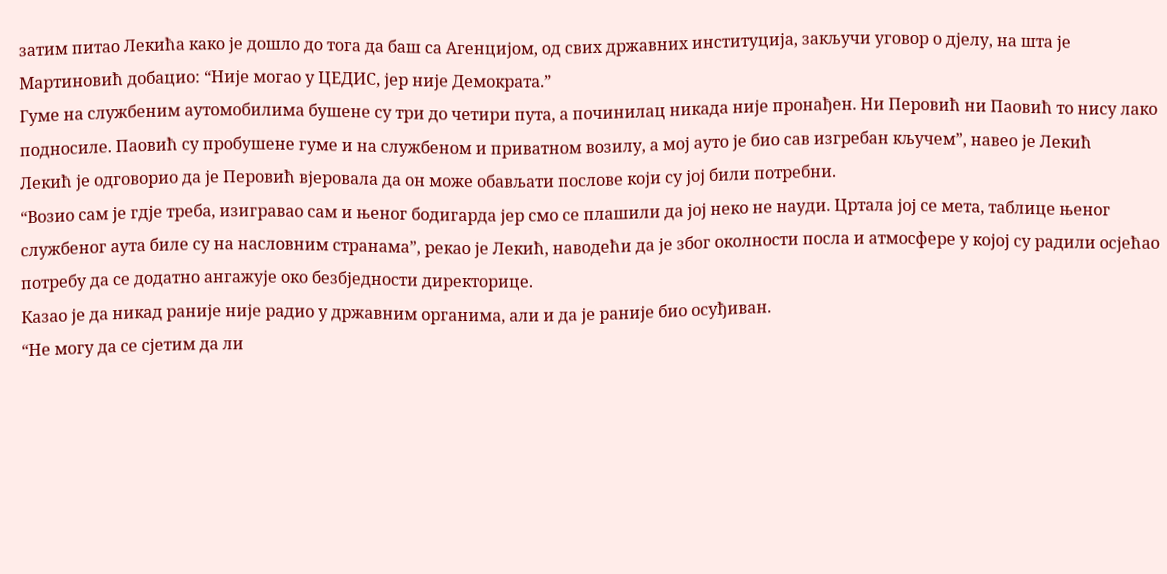затим питао Лекића како је дошло до тога да баш са Агенцијом, од свих државних институција, закључи уговор о дјелу, на шта је Мартиновић добацио: “Није могао у ЦЕДИС, јер није Демократа.”
Гуме на службеним аутомобилима бушене су три до четири пута, а починилац никада није пронађен. Ни Перовић ни Паовић то нису лако подносиле. Паовић су пробушене гуме и на службеном и приватном возилу, а мој ауто је био сав изгребан кључем”, навео је Лекић
Лекић је одговорио да је Перовић вјеровала да он може обављати послове који су јој били потребни.
“Возио сам је гдје треба, изигравао сам и њеног бодигарда јер смо се плашили да јој неко не науди. Цртала јој се мета, таблице њеног службеног аута биле су на насловним странама”, рекао је Лекић, наводећи да је због околности посла и атмосфере у којој су радили осјећао потребу да се додатно ангажује око безбједности директорице.
Казао је да никад раније није радио у државним органима, али и да је раније био осуђиван.
“Не могу да се сјетим да ли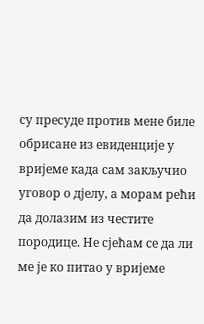су пресуде против мене биле обрисане из евиденције у вријеме када сам закључио уговор о дјелу, а морам рећи да долазим из честите породице. Не сјећам се да ли ме је ко питао у вријеме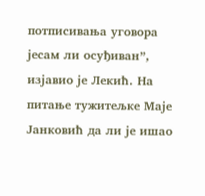потписивања уговора јесам ли осуђиван”, изјавио је Лекић. На питање тужитељке Маје Јанковић да ли је ишао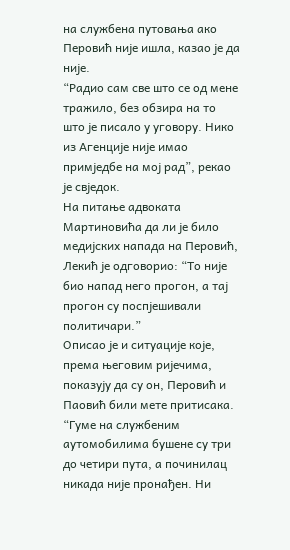на службена путовања ако Перовић није ишла, казао је да није.
“Радио сам све што се од мене тражило, без обзира на то што је писало у уговору. Нико из Агенције није имао примједбе на мој рад”, рекао је свједок.
На питање адвоката Мартиновића да ли је било медијских напада на Перовић, Лекић је одговорио: “То није био напад него прогон, а тај прогон су поспјешивали политичари.”
Описао је и ситуације које, према његовим ријечима, показују да су он, Перовић и Паовић били мете притисака.
“Гуме на службеним аутомобилима бушене су три до четири пута, а починилац никада није пронађен. Ни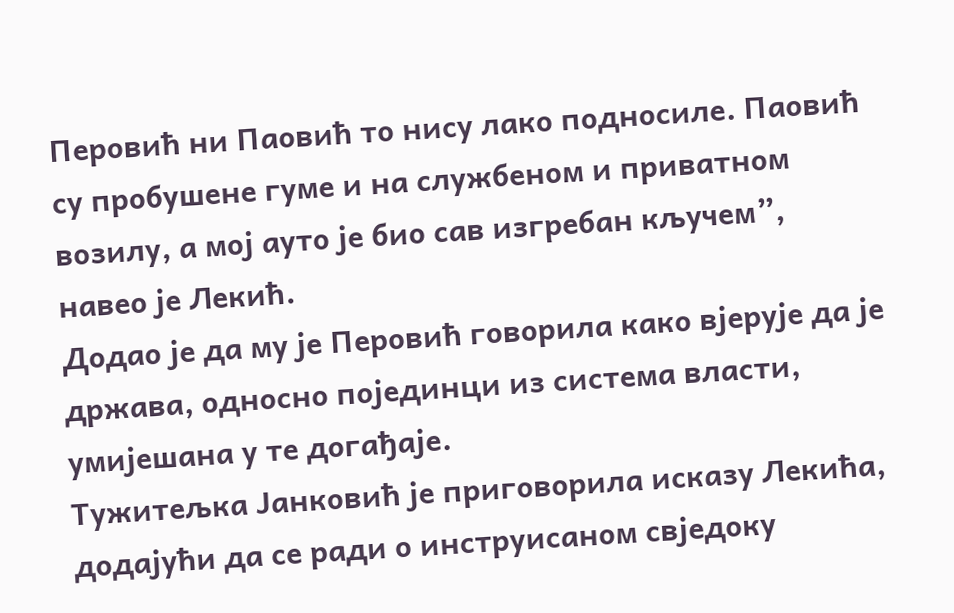Перовић ни Паовић то нису лако подносиле. Паовић су пробушене гуме и на службеном и приватном возилу, а мој ауто је био сав изгребан кључем”, навео је Лекић.
Додао је да му је Перовић говорила како вјерује да је држава, односно појединци из система власти, умијешана у те догађаје.
Тужитељка Јанковић је приговорила исказу Лекића, додајући да се ради о инструисаном свједоку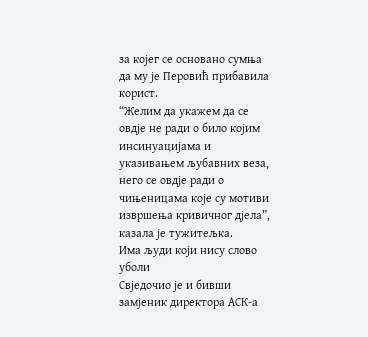за којег се основано сумња да му је Перовић прибавила корист.
“Желим да укажем да се овдје не ради о било којим инсинуацијама и указивањем љубавних веза, него се овдје ради о чињеницама које су мотиви извршења кривичног дјела”, казала је тужитељка.
Има људи који нису слово уболи
Свједочио је и бивши замјеник директора АСК-а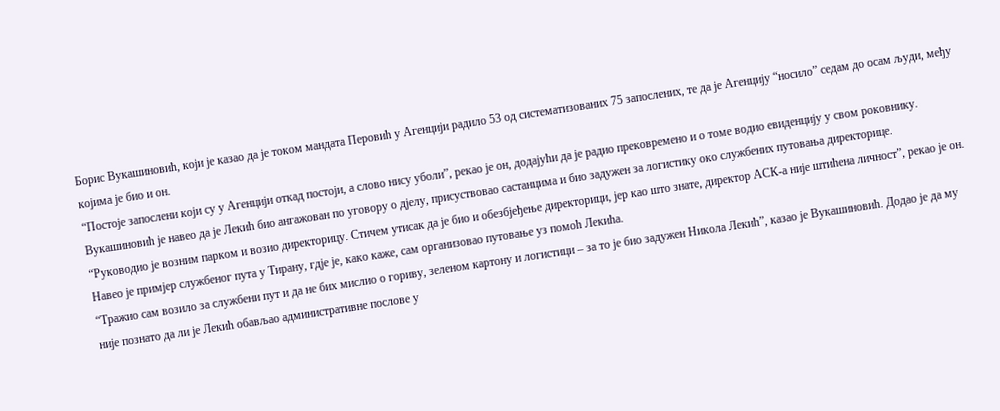Борис Вукашиновић, који је казао да је током мандата Перовић у Агенцији радило 53 од систематизованих 75 запослених, те да је Агенцију “носило” седам до осам људи, међу којима је био и он.
“Постоје запослени који су у Агенцији откад постоји, а слово нису уболи”, рекао је он, додајући да је радио прековремено и о томе водио евиденцију у свом роковнику.
Вукашиновић је навео да је Лекић био ангажован по уговору о дјелу, присуствовао састанцима и био задужен за логистику око службених путовања директорице.
“Руководио је возним парком и возио директорицу. Стичем утисак да је био и обезбјеђење директорици, јер као што знате, директор АСК-а није штићена личност”, рекао је он.
Навео је примјер службеног пута у Тирану, гдје је, како каже, сам организовао путовање уз помоћ Лекића.
“Тражио сам возило за службени пут и да не бих мислио о гориву, зеленом картону и логистици – за то је био задужен Никола Лекић”, казао је Вукашиновић. Додао је да му није познато да ли је Лекић обављао административне послове у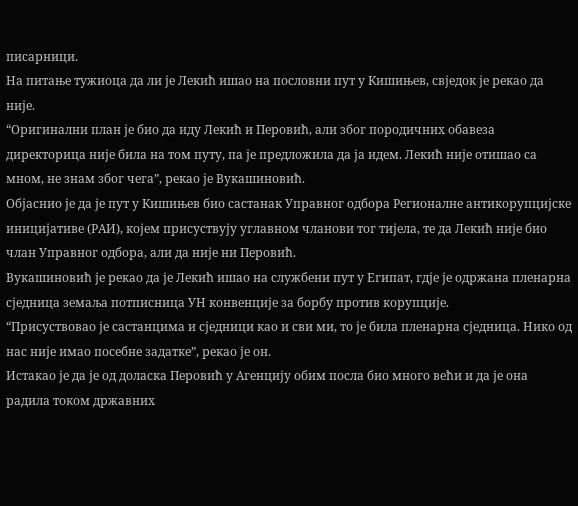писарници.
На питање тужиоца да ли је Лекић ишао на пословни пут у Кишињев, свједок је рекао да није.
“Оригинални план је био да иду Лекић и Перовић, али због породичних обавеза директорица није била на том путу, па је предложила да ја идем. Лекић није отишао са мном, не знам због чега”, рекао је Вукашиновић.
Објаснио је да је пут у Кишињев био састанак Управног одбора Регионалне антикорупцијске иницијативе (РАИ), којем присуствују углавном чланови тог тијела, те да Лекић није био члан Управног одбора, али да није ни Перовић.
Вукашиновић је рекао да је Лекић ишао на службени пут у Египат, гдје је одржана пленарна сједница земаља потписница УН конвенције за борбу против корупције.
“Присуствовао је састанцима и сједници као и сви ми, то је била пленарна сједница. Нико од нас није имао посебне задатке”, рекао је он.
Истакао је да је од доласка Перовић у Агенцију обим посла био много већи и да је она радила током државних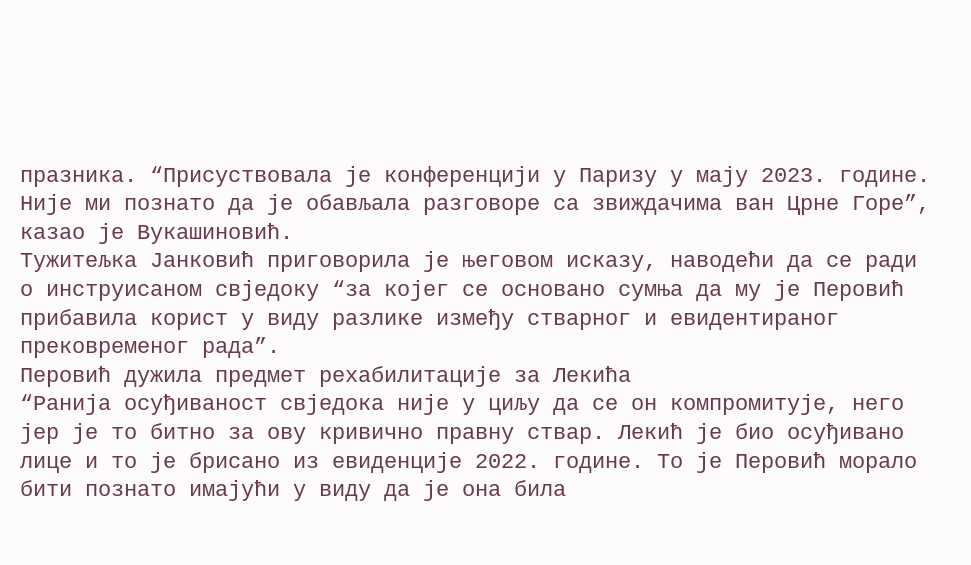празника. “Присуствовала је конференцији у Паризу у мају 2023. године. Није ми познато да је обављала разговоре са звиждачима ван Црне Горе”, казао је Вукашиновић.
Тужитељка Јанковић приговорила је његовом исказу, наводећи да се ради о инструисаном свједоку “за којег се основано сумња да му је Перовић прибавила корист у виду разлике између стварног и евидентираног прековременог рада”.
Перовић дужила предмет рехабилитације за Лекића
“Ранија осуђиваност свједока није у циљу да се он компромитује, него јер је то битно за ову кривично правну ствар. Лекић је био осуђивано лице и то је брисано из евиденције 2022. године. То је Перовић морало бити познато имајући у виду да је она била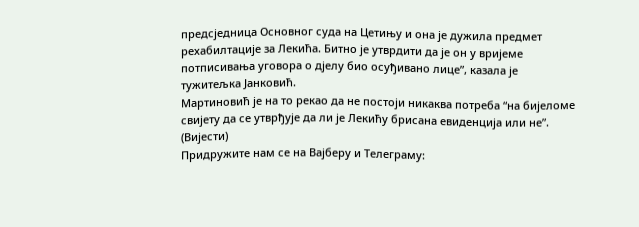предсједница Основног суда на Цетињу и она је дужила предмет рехабилтације за Лекића. Битно је утврдити да је он у вријеме потписивања уговора о дјелу био осуђивано лице”, казала је тужитељка Јанковић.
Мартиновић је на то рекао да не постоји никаква потреба “на бијеломе свијету да се утврђује да ли је Лекићу брисана евиденција или не”.
(Вијести)
Придружите нам се на Вајберу и Телеграму: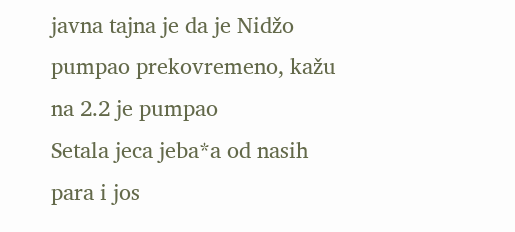javna tajna je da je Nidžo pumpao prekovremeno, kažu na 2.2 je pumpao
Setala jeca jeba*a od nasih para i jos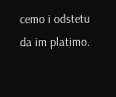cemo i odstetu da im platimo.